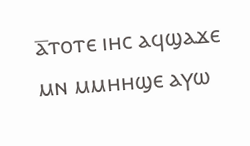ⲁ̅ⲧⲟⲧⲉ ⲓⲏⲥ ⲁϥϣⲁϫⲉ ⲙⲛ ⲙⲙⲏⲏϣⲉ ⲁⲩⲱ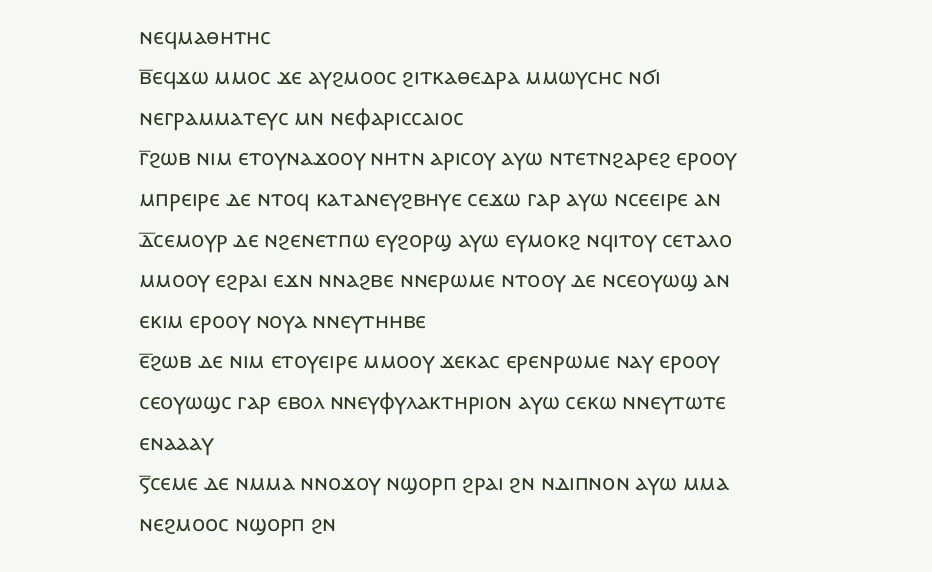ⲛⲉϥⲙⲁⲑⲏⲧⲏⲥ
ⲃ̅ⲉϥϫⲱ ⲙⲙⲟⲥ ϫⲉ ⲁⲩϩⲙⲟⲟⲥ ϩⲓⲧⲕⲁⲑⲉⲇⲣⲁ ⲙⲙⲱⲩⲥⲏⲥ ⲛϭⲓ ⲛⲉⲅⲣⲁⲙⲙⲁⲧⲉⲩⲥ ⲙⲛ ⲛⲉⲫⲁⲣⲓⲥⲥⲁⲓⲟⲥ
ⲅ̅ϩⲱⲃ ⲛⲓⲙ ⲉⲧⲟⲩⲛⲁϫⲟⲟⲩ ⲛⲏⲧⲛ ⲁⲣⲓⲥⲟⲩ ⲁⲩⲱ ⲛⲧⲉⲧⲛϩⲁⲣⲉϩ ⲉⲣⲟⲟⲩ ⲙⲡⲣⲉⲓⲣⲉ ⲇⲉ ⲛⲧⲟϥ ⲕⲁⲧⲁⲛⲉⲩϩⲃⲏⲩⲉ ⲥⲉϫⲱ ⲅⲁⲣ ⲁⲩⲱ ⲛⲥⲉⲉⲓⲣⲉ ⲁⲛ
ⲇ̅ⲥⲉⲙⲟⲩⲣ ⲇⲉ ⲛϩⲉⲛⲉⲧⲡⲱ ⲉⲩϩⲟⲣϣ ⲁⲩⲱ ⲉⲩⲙⲟⲕϩ ⲛϥⲓⲧⲟⲩ ⲥⲉⲧⲁⲗⲟ ⲙⲙⲟⲟⲩ ⲉϩⲣⲁⲓ ⲉϫⲛ ⲛⲛⲁϩⲃⲉ ⲛⲛⲉⲣⲱⲙⲉ ⲛⲧⲟⲟⲩ ⲇⲉ ⲛⲥⲉⲟⲩⲱϣ ⲁⲛ ⲉⲕⲓⲙ ⲉⲣⲟⲟⲩ ⲛⲟⲩⲁ ⲛⲛⲉⲩⲧⲏⲏⲃⲉ
ⲉ̅ϩⲱⲃ ⲇⲉ ⲛⲓⲙ ⲉⲧⲟⲩⲉⲓⲣⲉ ⲙⲙⲟⲟⲩ ϫⲉⲕⲁⲥ ⲉⲣⲉⲛⲣⲱⲙⲉ ⲛⲁⲩ ⲉⲣⲟⲟⲩ ⲥⲉⲟⲩⲱϣⲥ ⲅⲁⲣ ⲉⲃⲟⲗ ⲛⲛⲉⲩⲫⲩⲗⲁⲕⲧⲏⲣⲓⲟⲛ ⲁⲩⲱ ⲥⲉⲕⲱ ⲛⲛⲉⲩⲧⲱⲧⲉ ⲉⲛⲁⲁⲁⲩ
ⲋ̅ⲥⲉⲙⲉ ⲇⲉ ⲛⲙⲙⲁ ⲛⲛⲟϫⲟⲩ ⲛϣⲟⲣⲡ ϩⲣⲁⲓ ϩⲛ ⲛⲇⲓⲡⲛⲟⲛ ⲁⲩⲱ ⲙⲙⲁ ⲛⲉϩⲙⲟⲟⲥ ⲛϣⲟⲣⲡ ϩⲛ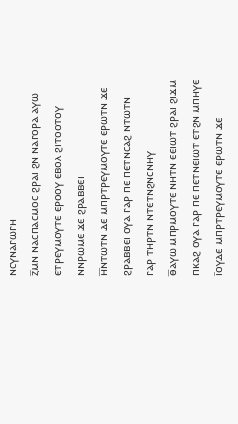ⲛⲥⲩⲛⲁⲅⲱⲅⲏ
ⲍ̅ⲙⲛ ⲛⲁⲥⲡⲁⲥⲙⲟⲥ ϩⲣⲁⲓ ϩⲛ ⲛⲁⲅⲟⲣⲁ ⲁⲩⲱ ⲉⲧⲣⲉⲩⲙⲟⲩⲧⲉ ⲉⲣⲟⲟⲩ ⲉⲃⲟⲗ ϩⲓⲧⲟⲟⲧⲟⲩ ⲛⲛⲣⲱⲙⲉ ϫⲉ ϩⲣⲁⲃⲃⲉⲓ
ⲏ̅ⲛⲧⲱⲧⲛ ⲇⲉ ⲙⲡⲣⲧⲣⲉⲩⲙⲟⲩⲧⲉ ⲉⲣⲱⲧⲛ ϫⲉ ϩⲣⲁⲃⲃⲉⲓ ⲟⲩⲁ ⲅⲁⲣ ⲡⲉ ⲡⲉⲧⲛⲥⲁϩ ⲛⲧⲱⲧⲛ ⲅⲁⲣ ⲧⲏⲣⲧⲛ ⲛⲧⲉⲧⲛϩⲛⲥⲛⲏⲩ
ⲑ̅ⲁⲩⲱ ⲙⲡⲣⲙⲟⲩⲧⲉ ⲛⲏⲧⲛ ⲉⲉⲓⲱⲧ ϩⲣⲁⲓ ϩⲓϫⲙ ⲡⲕⲁϩ ⲟⲩⲁ ⲅⲁⲣ ⲡⲉ ⲡⲉⲧⲛⲉⲓⲱⲧ ⲉⲧϩⲛ ⲙⲡⲏⲩⲉ
ⲓ̅ⲟⲩⲇⲉ ⲙⲡⲣⲧⲣⲉⲩⲙⲟⲩⲧⲉ ⲉⲣⲱⲧⲛ ϫⲉ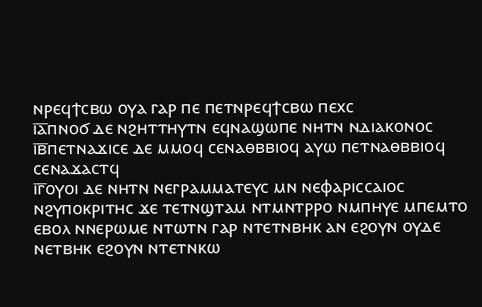ⲛⲣⲉϥϯⲥⲃⲱ ⲟⲩⲁ ⲅⲁⲣ ⲡⲉ ⲡⲉⲧⲛⲣⲉϥϯⲥⲃⲱ ⲡⲉⲭⲥ
ⲓ̅ⲁ̅ⲡⲛⲟϭ ⲇⲉ ⲛϩⲏⲧⲧⲏⲩⲧⲛ ⲉϥⲛⲁϣⲱⲡⲉ ⲛⲏⲧⲛ ⲛⲇⲓⲁⲕⲟⲛⲟⲥ
ⲓ̅ⲃ̅ⲡⲉⲧⲛⲁϫⲓⲥⲉ ⲇⲉ ⲙⲙⲟϥ ⲥⲉⲛⲁⲑⲃⲃⲓⲟϥ ⲁⲩⲱ ⲡⲉⲧⲛⲁⲑⲃⲃⲓⲟϥ ⲥⲉⲛⲁϫⲁⲥⲧϥ
ⲓ̅ⲅ̅ⲟⲩⲟⲓ ⲇⲉ ⲛⲏⲧⲛ ⲛⲉⲅⲣⲁⲙⲙⲁⲧⲉⲩⲥ ⲙⲛ ⲛⲉⲫⲁⲣⲓⲥⲥⲁⲓⲟⲥ ⲛϩⲩⲡⲟⲕⲣⲓⲧⲏⲥ ϫⲉ ⲧⲉⲧⲛϣⲧⲁⲙ ⲛⲧⲙⲛⲧⲣⲣⲟ ⲛⲙⲡⲏⲩⲉ ⲙⲡⲉⲙⲧⲟ ⲉⲃⲟⲗ ⲛⲛⲉⲣⲱⲙⲉ ⲛⲧⲱⲧⲛ ⲅⲁⲣ ⲛⲧⲉⲧⲛⲃⲏⲕ ⲁⲛ ⲉϩⲟⲩⲛ ⲟⲩⲇⲉ ⲛⲉⲧⲃⲏⲕ ⲉϩⲟⲩⲛ ⲛⲧⲉⲧⲛⲕⲱ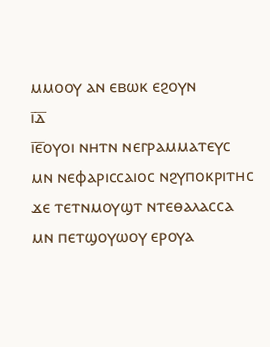ⲙⲙⲟⲟⲩ ⲁⲛ ⲉⲃⲱⲕ ⲉϩⲟⲩⲛ
ⲓ̅ⲇ̅
ⲓ̅ⲉ̅ⲟⲩⲟⲓ ⲛⲏⲧⲛ ⲛⲉⲅⲣⲁⲙⲙⲁⲧⲉⲩⲥ ⲙⲛ ⲛⲉⲫⲁⲣⲓⲥⲥⲁⲓⲟⲥ ⲛϩⲩⲡⲟⲕⲣⲓⲧⲏⲥ ϫⲉ ⲧⲉⲧⲛⲙⲟⲩϣⲧ ⲛⲧⲉⲑⲁⲗⲁⲥⲥⲁ ⲙⲛ ⲡⲉⲧϣⲟⲩⲱⲟⲩ ⲉⲣⲟⲩⲁ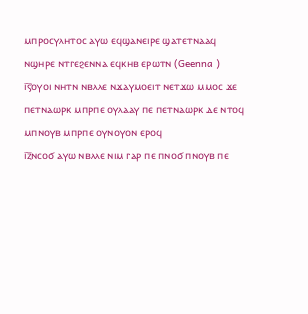ⲙⲡⲣⲟⲥⲩⲗⲏⲧⲟⲥ ⲁⲩⲱ ⲉϥϣⲁⲛⲉⲓⲣⲉ ϣⲁⲧⲉⲧⲛⲁⲁϥ ⲛϣⲏⲣⲉ ⲛⲧⲅⲉϩⲉⲛⲛⲁ ⲉϥⲕⲏⲃ ⲉⲣⲱⲧⲛ (Geenna )
ⲓ̅ⲋ̅ⲟⲩⲟⲓ ⲛⲏⲧⲛ ⲛⲃⲗⲗⲉ ⲛϫⲁⲩⲙⲟⲉⲓⲧ ⲛⲉⲧϫⲱ ⲙⲙⲟⲥ ϫⲉ ⲡⲉⲧⲛⲁⲱⲣⲕ ⲙⲡⲣⲡⲉ ⲟⲩⲗⲁⲁⲩ ⲡⲉ ⲡⲉⲧⲛⲁⲱⲣⲕ ⲇⲉ ⲛⲧⲟϥ ⲙⲡⲛⲟⲩⲃ ⲙⲡⲣⲡⲉ ⲟⲩⲛⲟⲩⲟⲛ ⲉⲣⲟϥ
ⲓ̅ⲍ̅ⲛⲥⲟϭ ⲁⲩⲱ ⲛⲃⲗⲗⲉ ⲛⲓⲙ ⲅⲁⲣ ⲡⲉ ⲡⲛⲟϭ ⲡⲛⲟⲩⲃ ⲡⲉ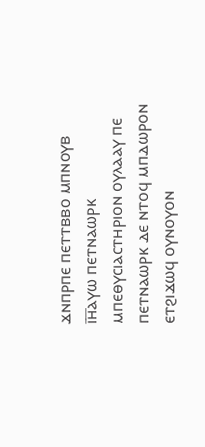ϫⲛⲡⲣⲡⲉ ⲡⲉⲧⲧⲃⲃⲟ ⲙⲡⲛⲟⲩⲃ
ⲓ̅ⲏ̅ⲁⲩⲱ ⲡⲉⲧⲛⲁⲱⲣⲕ ⲙⲡⲉⲑⲩⲥⲓⲁⲥⲧⲏⲣⲓⲟⲛ ⲟⲩⲗⲁⲁⲩ ⲡⲉ ⲡⲉⲧⲛⲁⲱⲣⲕ ⲇⲉ ⲛⲧⲟϥ ⲙⲡⲇⲱⲣⲟⲛ ⲉⲧϩⲓϫⲱϥ ⲟⲩⲛⲟⲩⲟⲛ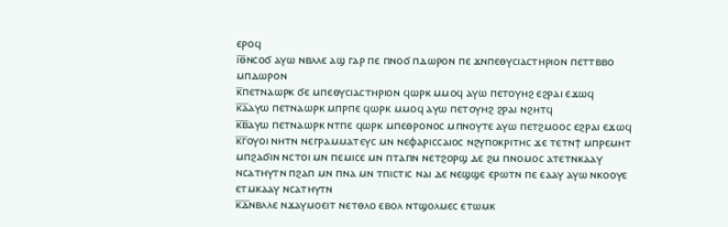ⲉⲣⲟϥ
ⲓ̅ⲑ̅ⲛⲥⲟϭ ⲁⲩⲱ ⲛⲃⲗⲗⲉ ⲁϣ ⲅⲁⲣ ⲡⲉ ⲡⲛⲟϭ ⲡⲇⲱⲣⲟⲛ ⲡⲉ ϫⲛⲡⲉⲑⲩⲥⲓⲁⲥⲧⲏⲣⲓⲟⲛ ⲡⲉⲧⲧⲃⲃⲟ ⲙⲡⲇⲱⲣⲟⲛ
ⲕ̅ⲡⲉⲧⲛⲁⲱⲣⲕ ϭⲉ ⲙⲡⲉⲑⲩⲥⲓⲁⲥⲧⲏⲣⲓⲟⲛ ϥⲱⲣⲕ ⲙⲙⲟϥ ⲁⲩⲱ ⲡⲉⲧⲟⲩⲏϩ ⲉϩⲣⲁⲓ ⲉϫⲱϥ
ⲕ̅ⲁ̅ⲁⲩⲱ ⲡⲉⲧⲛⲁⲱⲣⲕ ⲙⲡⲣⲡⲉ ϥⲱⲣⲕ ⲙⲙⲟϥ ⲁⲩⲱ ⲡⲉⲧⲟⲩⲏϩ ϩⲣⲁⲓ ⲛϩⲏⲧϥ
ⲕ̅ⲃ̅ⲁⲩⲱ ⲡⲉⲧⲛⲁⲱⲣⲕ ⲛⲧⲡⲉ ϥⲱⲣⲕ ⲙⲡⲉⲑⲣⲟⲛⲟⲥ ⲙⲡⲛⲟⲩⲧⲉ ⲁⲩⲱ ⲡⲉⲧϩⲙⲟⲟⲥ ⲉϩⲣⲁⲓ ⲉϫⲱϥ
ⲕ̅ⲅ̅ⲟⲩⲟⲓ ⲛⲏⲧⲛ ⲛⲉⲅⲣⲁⲙⲙⲁⲧⲉⲩⲥ ⲙⲛ ⲛⲉⲫⲁⲣⲓⲥⲥⲁⲓⲟⲥ ⲛϩⲩⲡⲟⲕⲣⲓⲧⲏⲥ ϫⲉ ⲧⲉⲧⲛϯ ⲙⲡⲣⲉⲙⲏⲧ ⲙⲡϩⲁϭⲓⲛ ⲛⲥⲧⲟⲓ ⲙⲛ ⲡⲉⲙⲓⲥⲉ ⲙⲛ ⲡⲧⲁⲡⲛ ⲛⲉⲧϩⲟⲣϣ ⲇⲉ ϩⲙ ⲡⲛⲟⲙⲟⲥ ⲁⲧⲉⲧⲛⲕⲁⲁⲩ ⲛⲥⲁⲧⲏⲩⲧⲛ ⲡϩⲁⲡ ⲙⲛ ⲡⲛⲁ ⲙⲛ ⲧⲡⲓⲥⲧⲓⲥ ⲛⲁⲓ ⲇⲉ ⲛⲉϣϣⲉ ⲉⲣⲱⲧⲛ ⲡⲉ ⲉⲁⲁⲩ ⲁⲩⲱ ⲛⲕⲟⲟⲩⲉ ⲉⲧⲙⲕⲁⲁⲩ ⲛⲥⲁⲧⲏⲩⲧⲛ
ⲕ̅ⲇ̅ⲛⲃⲗⲗⲉ ⲛϫⲁⲩⲙⲟⲉⲓⲧ ⲛⲉⲧⲑⲗⲟ ⲉⲃⲟⲗ ⲛⲧϣⲟⲗⲙⲉⲥ ⲉⲧⲱⲙⲕ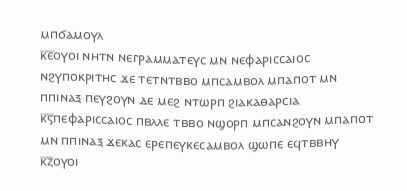ⲙⲡϭⲁⲙⲟⲩⲗ
ⲕ̅ⲉ̅ⲟⲩⲟⲓ ⲛⲏⲧⲛ ⲛⲉⲅⲣⲁⲙⲙⲁⲧⲉⲩⲥ ⲙⲛ ⲛⲉⲫⲁⲣⲓⲥⲥⲁⲓⲟⲥ ⲛϩⲩⲡⲟⲕⲣⲓⲧⲏⲥ ϫⲉ ⲧⲉⲧⲛⲧⲃⲃⲟ ⲙⲡⲥⲁⲙⲃⲟⲗ ⲙⲡⲁⲡⲟⲧ ⲙⲛ ⲡⲡⲓⲛⲁⲝ ⲡⲉⲩϩⲟⲩⲛ ⲇⲉ ⲙⲉϩ ⲛⲧⲱⲣⲡ ϩⲓⲁⲕⲁⲑⲁⲣⲥⲓⲁ
ⲕ̅ⲋ̅ⲡⲉⲫⲁⲣⲓⲥⲥⲁⲓⲟⲥ ⲡⲃⲗⲗⲉ ⲧⲃⲃⲟ ⲛϣⲟⲣⲡ ⲙⲡⲥⲁⲛϩⲟⲩⲛ ⲙⲡⲁⲡⲟⲧ ⲙⲛ ⲡⲡⲓⲛⲁⲝ ϫⲉⲕⲁⲥ ⲉⲣⲉⲡⲉⲩⲕⲉⲥⲁⲙⲃⲟⲗ ϣⲱⲡⲉ ⲉϥⲧⲃⲃⲏⲩ
ⲕ̅ⲍ̅ⲟⲩⲟⲓ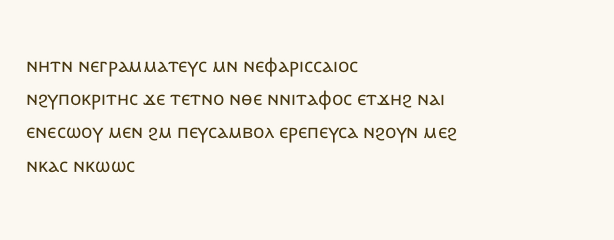ⲛⲏⲧⲛ ⲛⲉⲅⲣⲁⲙⲙⲁⲧⲉⲩⲥ ⲙⲛ ⲛⲉⲫⲁⲣⲓⲥⲥⲁⲓⲟⲥ ⲛϩⲩⲡⲟⲕⲣⲓⲧⲏⲥ ϫⲉ ⲧⲉⲧⲛⲟ ⲛⲑⲉ ⲛⲛⲓⲧⲁⲫⲟⲥ ⲉⲧϫⲏϩ ⲛⲁⲓ ⲉⲛⲉⲥⲱⲟⲩ ⲙⲉⲛ ϩⲙ ⲡⲉⲩⲥⲁⲙⲃⲟⲗ ⲉⲣⲉⲡⲉⲩⲥⲁ ⲛϩⲟⲩⲛ ⲙⲉϩ ⲛⲕⲁⲥ ⲛⲕⲱⲱⲥ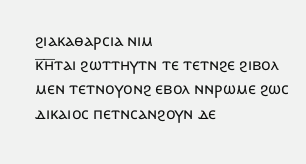ϩⲓⲁⲕⲁⲑⲁⲣⲥⲓⲁ ⲛⲓⲙ
ⲕ̅ⲏ̅ⲧⲁⲓ ϩⲱⲧⲧⲏⲩⲧⲛ ⲧⲉ ⲧⲉⲧⲛϩⲉ ϩⲓⲃⲟⲗ ⲙⲉⲛ ⲧⲉⲧⲛⲟⲩⲟⲛϩ ⲉⲃⲟⲗ ⲛⲛⲣⲱⲙⲉ ϩⲱⲥ ⲇⲓⲕⲁⲓⲟⲥ ⲡⲉⲧⲛⲥⲁⲛϩⲟⲩⲛ ⲇⲉ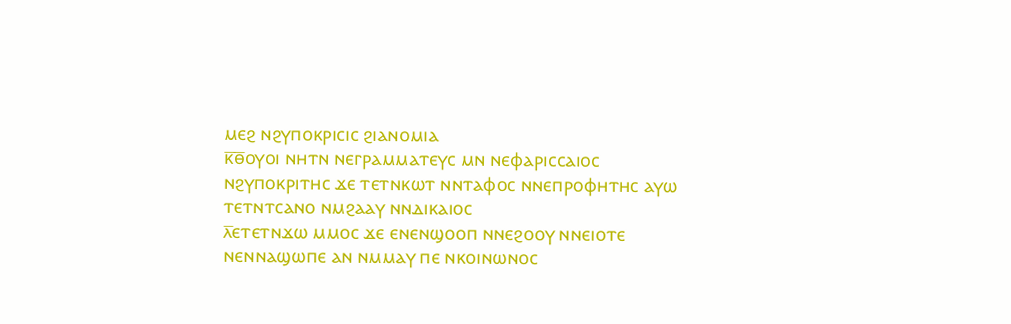ⲙⲉϩ ⲛϩⲩⲡⲟⲕⲣⲓⲥⲓⲥ ϩⲓⲁⲛⲟⲙⲓⲁ
ⲕ̅ⲑ̅ⲟⲩⲟⲓ ⲛⲏⲧⲛ ⲛⲉⲅⲣⲁⲙⲙⲁⲧⲉⲩⲥ ⲙⲛ ⲛⲉⲫⲁⲣⲓⲥⲥⲁⲓⲟⲥ ⲛϩⲩⲡⲟⲕⲣⲓⲧⲏⲥ ϫⲉ ⲧⲉⲧⲛⲕⲱⲧ ⲛⲛⲧⲁⲫⲟⲥ ⲛⲛⲉⲡⲣⲟⲫⲏⲧⲏⲥ ⲁⲩⲱ ⲧⲉⲧⲛⲧⲥⲁⲛⲟ ⲛⲙϩⲁⲁⲩ ⲛⲛⲇⲓⲕⲁⲓⲟⲥ
ⲗ̅ⲉⲧⲉⲧⲛϫⲱ ⲙⲙⲟⲥ ϫⲉ ⲉⲛⲉⲛϣⲟⲟⲡ ⲛⲛⲉϩⲟⲟⲩ ⲛⲛⲉⲓⲟⲧⲉ ⲛⲉⲛⲛⲁϣⲱⲡⲉ ⲁⲛ ⲛⲙⲙⲁⲩ ⲡⲉ ⲛⲕⲟⲓⲛⲱⲛⲟⲥ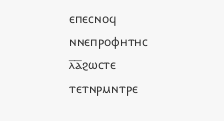ⲉⲡⲉⲥⲛⲟϥ ⲛⲛⲉⲡⲣⲟⲫⲏⲧⲏⲥ
ⲗ̅ⲁ̅ϩⲱⲥⲧⲉ ⲧⲉⲧⲛⲣⲙⲛⲧⲣⲉ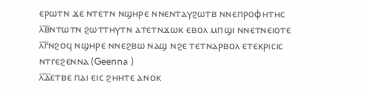ⲉⲣⲱⲧⲛ ϫⲉ ⲛⲧⲉⲧⲛ ⲛϣⲏⲣⲉ ⲛⲛⲉⲛⲧⲁⲩϩⲱⲧⲃ ⲛⲛⲉⲡⲣⲟⲫⲏⲧⲏⲥ
ⲗ̅ⲃ̅ⲛⲧⲱⲧⲛ ϩⲱⲧⲧⲏⲩⲧⲛ ⲁⲧⲉⲧⲛϫⲱⲕ ⲉⲃⲟⲗ ⲙⲡϣⲓ ⲛⲛⲉⲧⲛⲉⲓⲟⲧⲉ
ⲗ̅ⲅ̅ⲛϩⲟϥ ⲛϣⲏⲣⲉ ⲛⲛⲉϩⲃⲱ ⲛⲁϣ ⲛϩⲉ ⲧⲉⲧⲛⲁⲣⲃⲟⲗ ⲉⲧⲉⲕⲣⲓⲥⲓⲥ ⲛⲧⲅⲉϩⲉⲛⲛⲁ (Geenna )
ⲗ̅ⲇ̅ⲉⲧⲃⲉ ⲡⲁⲓ ⲉⲓⲥ ϩⲏⲏⲧⲉ ⲁⲛⲟⲕ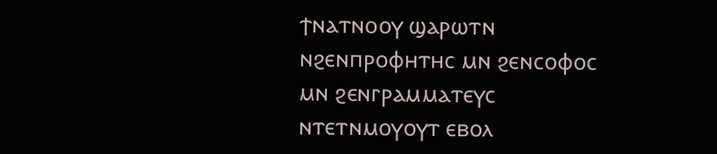ϯⲛⲁⲧⲛⲟⲟⲩ ϣⲁⲣⲱⲧⲛ ⲛϩⲉⲛⲡⲣⲟⲫⲏⲧⲏⲥ ⲙⲛ ϩⲉⲛⲥⲟⲫⲟⲥ ⲙⲛ ϩⲉⲛⲅⲣⲁⲙⲙⲁⲧⲉⲩⲥ ⲛⲧⲉⲧⲛⲙⲟⲩⲟⲩⲧ ⲉⲃⲟⲗ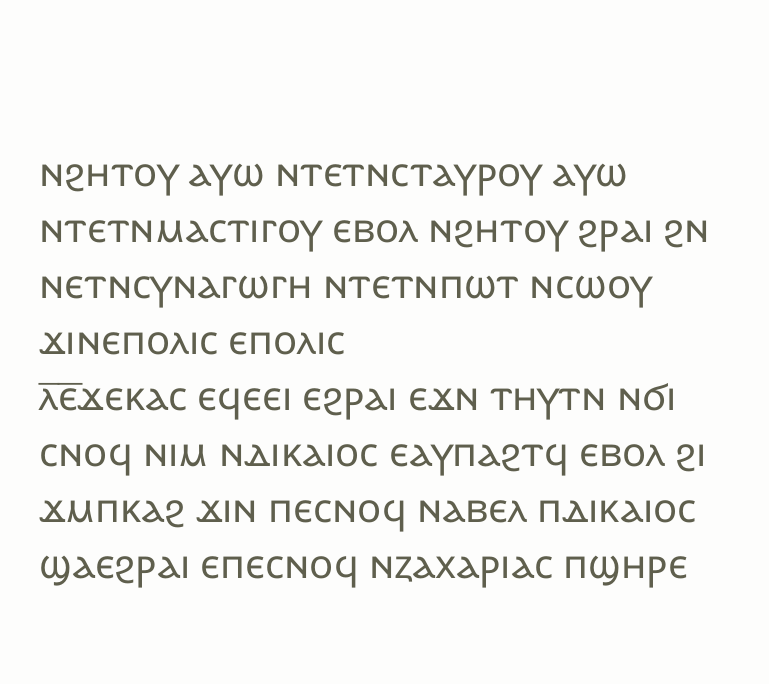ⲛϩⲏⲧⲟⲩ ⲁⲩⲱ ⲛⲧⲉⲧⲛⲥⲧⲁⲩⲣⲟⲩ ⲁⲩⲱ ⲛⲧⲉⲧⲛⲙⲁⲥⲧⲓⲅⲟⲩ ⲉⲃⲟⲗ ⲛϩⲏⲧⲟⲩ ϩⲣⲁⲓ ϩⲛ ⲛⲉⲧⲛⲥⲩⲛⲁⲅⲱⲅⲏ ⲛⲧⲉⲧⲛⲡⲱⲧ ⲛⲥⲱⲟⲩ ϫⲓⲛⲉⲡⲟⲗⲓⲥ ⲉⲡⲟⲗⲓⲥ
ⲗ̅ⲉ̅ϫⲉⲕⲁⲥ ⲉϥⲉⲉⲓ ⲉϩⲣⲁⲓ ⲉϫⲛ ⲧⲏⲩⲧⲛ ⲛϭⲓ ⲥⲛⲟϥ ⲛⲓⲙ ⲛⲇⲓⲕⲁⲓⲟⲥ ⲉⲁⲩⲡⲁϩⲧϥ ⲉⲃⲟⲗ ϩⲓ ϫⲙⲡⲕⲁϩ ϫⲓⲛ ⲡⲉⲥⲛⲟϥ ⲛⲁⲃⲉⲗ ⲡⲇⲓⲕⲁⲓⲟⲥ ϣⲁⲉϩⲣⲁⲓ ⲉⲡⲉⲥⲛⲟϥ ⲛⲍⲁⲭⲁⲣⲓⲁⲥ ⲡϣⲏⲣⲉ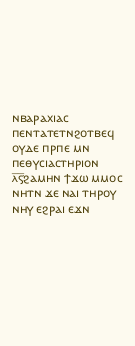ⲛⲃⲁⲣⲁⲭⲓⲁⲥ ⲡⲉⲛⲧⲁⲧⲉⲧⲛϩⲟⲧⲃⲉϥ ⲟⲩⲇⲉ ⲡⲣⲡⲉ ⲙⲛ ⲡⲉⲑⲩⲥⲓⲁⲥⲧⲏⲣⲓⲟⲛ
ⲗ̅ⲋ̅ϩⲁⲙⲏⲛ ϯϫⲱ ⲙⲙⲟⲥ ⲛⲏⲧⲛ ϫⲉ ⲛⲁⲓ ⲧⲏⲣⲟⲩ ⲛⲏⲩ ⲉϩⲣⲁⲓ ⲉϫⲛ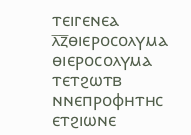ⲧⲉⲓⲅⲉⲛⲉⲁ
ⲗ̅ⲍ̅ⲑⲓⲉⲣⲟⲥⲟⲗⲩⲙⲁ ⲑⲓⲉⲣⲟⲥⲟⲗⲩⲙⲁ ⲧⲉⲧϩⲱⲧⲃ ⲛⲛⲉⲡⲣⲟⲫⲏⲧⲏⲥ ⲉⲧϩⲓⲱⲛⲉ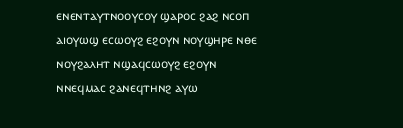ⲉⲛⲉⲛⲧⲁⲩⲧⲛⲟⲟⲩⲥⲟⲩ ϣⲁⲣⲟⲥ ϩⲁϩ ⲛⲥⲟⲡ ⲁⲓⲟⲩⲱϣ ⲉⲥⲱⲟⲩϩ ⲉϩⲟⲩⲛ ⲛⲟⲩϣⲏⲣⲉ ⲛⲑⲉ ⲛⲟⲩϩⲁⲗⲏⲧ ⲛϣⲁϥⲥⲱⲟⲩϩ ⲉϩⲟⲩⲛ ⲛⲛⲉϥⲙⲁⲥ ϩⲁⲛⲉϥⲧⲏⲛϩ ⲁⲩⲱ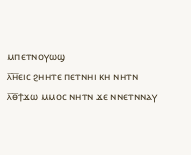ⲙⲡⲉⲧⲛⲟⲩⲱϣ
ⲗ̅ⲏ̅ⲉⲓⲥ ϩⲏⲏⲧⲉ ⲡⲉⲧⲛⲏⲓ ⲕⲏ ⲛⲏⲧⲛ
ⲗ̅ⲑ̅ϯϫⲱ ⲙⲙⲟⲥ ⲛⲏⲧⲛ ϫⲉ ⲛⲛⲉⲧⲛⲛⲁⲩ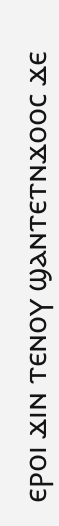ⲉⲣⲟⲓ ϫⲓⲛ ⲧⲉⲛⲟⲩ ϣⲁⲛⲧⲉⲧⲛϫⲟⲟⲥ ϫⲉ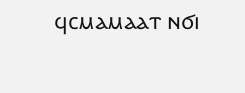ϥⲥⲙⲁⲙⲁⲁⲧ ⲛϭⲓ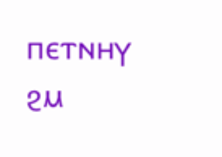ⲡⲉⲧⲛⲏⲩ ϩⲙ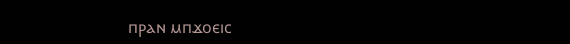ⲡⲣⲁⲛ ⲙⲡϫⲟⲉⲓⲥ